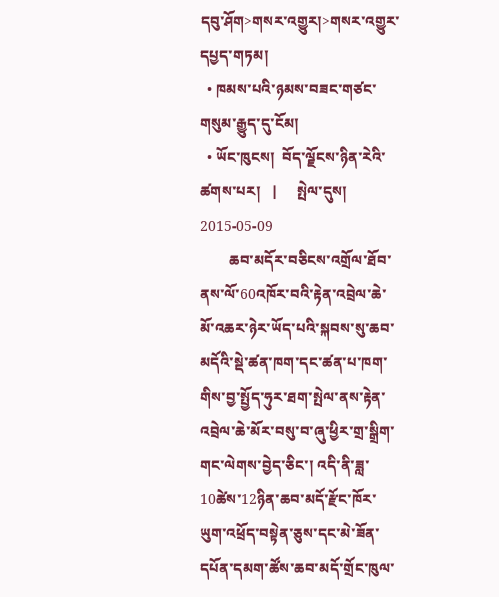དབུ་ཤོག>གསར་འགྱུར།>གསར་འགྱུར་དཔྱད་གཏམ།
  • ཁམས་པའི་ཉམས་བཟང་གཙང་གསུམ་རྒྱུད་དུ་ངོམ།
  • ཡོང་ཁུངས།  བོད་ལྗོངས་ཉིན་རེའི་ཚགས་པར།   |     སྤེལ་དུས།  2015-05-09
        ཆབ་མདོར་བཅིངས་འགྲོལ་ཐོབ་ནས་ལོ་60འཁོར་བའི་རྟེན་འབྲེལ་ཆེ་མོ་འཆར་ཉེར་ཡོད་པའི་སྐབས་སུ་ཆབ་མདོའི་སྡེ་ཚན་ཁག་དང་ཚན་པ་ཁག་གིས་བྱ་སྤྱོད་ཧུར་ཐག་སྤེལ་ནས་རྟེན་འབྲེལ་ཆེ་མོར་བསུ་བ་ཞུ་ཕྱིར་གྲ་སྒྲིག་གང་ལེགས་བྱེད་ཅིང་། འདི་ནི་ཟླ་10ཚེས་12ཉིན་ཆབ་མདོ་རྫོང་ཁོར་ཡུག་འཕྲོད་བསྟེན་ཅུས་དང་མེ་ཟོན་དཔོན་དམག་ཚོས་ཆབ་མདོ་གྲོང་ཁུལ་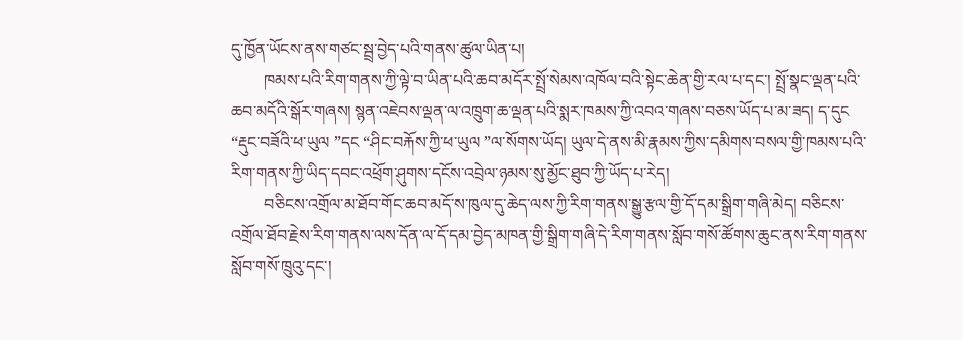དུ་ཁྱོན་ཡོངས་ནས་གཙང་སྦྲ་བྱེད་པའི་གནས་ཚུལ་ཡིན་པ།
        ཁམས་པའི་རིག་གནས་ཀྱི་ལྟེ་བ་ཡིན་པའི་ཆབ་མདོར་སྤྲོ་སེམས་འཁོལ་བའི་སྟེང་ཆེན་གྱི་རལ་པ་དང་། སྤྲོ་སྣང་ལྡན་པའི་ཆབ་མདོའི་སྒོར་གཞས། སྙན་འཇེབས་ལྡན་ལ་འཁྲུག་ཆ་ལྡན་པའི་སྨར་ཁམས་ཀྱི་འབའ་གཞས་བཅས་ཡོད་པ་མ་ཟད། ད་དུང “རྡུང་བཟོའི་ཕ་ཡུལ ”དང “ཤིང་བརྐོས་ཀྱི་ཕ་ཡུལ ”ལ་སོགས་ཡོད། ཡུལ་དེ་ནས་མི་རྣམས་ཀྱིས་དམིགས་བསལ་གྱི་ཁམས་པའི་རིག་གནས་ཀྱི་ཡིད་དབང་འཕྲོག་ཤུགས་དངོས་འབྲེལ་ཉམས་སུ་མྱོང་ཐུབ་ཀྱི་ཡོད་པ་རེད།
        བཅིངས་འགྲོལ་མ་ཐོབ་གོང་ཆབ་མདོ་ས་ཁུལ་དུ་ཆེད་ལས་ཀྱི་རིག་གནས་སྒྱུ་རྩལ་གྱི་དོ་དམ་སྒྲིག་གཞི་མེད། བཅིངས་འགྲོལ་ཐོབ་རྗེས་རིག་གནས་ལས་དོན་ལ་དོ་དམ་བྱེད་མཁན་གྱི་སྒྲིག་གཞི་དེ་རིག་གནས་སློབ་གསོ་ཚོགས་ཆུང་ནས་རིག་གནས་སློབ་གསོ་ཁྲུའུ་དང་།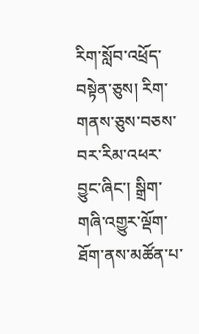རིག་སློབ་འཕྲོད་བསྟེན་ཅུས། རིག་གནས་ཅུས་བཅས་བར་རིམ་འཕར་བྱུང་ཞིང་། སྒྲིག་གཞི་འགྱུར་ལྡོག་ཐོག་ནས་མཚོན་པ་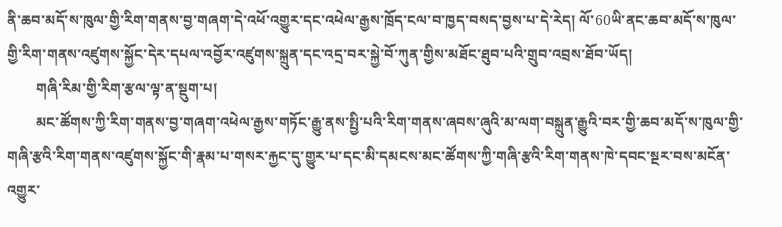ནི་ཆབ་མདོ་ས་ཁུལ་གྱི་རིག་གནས་བྱ་གཞག་དེ་འཕོ་འགྱུར་དང་འཕེལ་རྒྱས་ཁྲོད་ངལ་བ་ཁྱད་བསད་བྱས་པ་དེ་རེད། ལོ་60ཡི་ནང་ཆབ་མདོ་ས་ཁུལ་གྱི་རིག་གནས་འཛུགས་སྐྱོང་དེར་དཔལ་འབྱོར་འཛུགས་སྐྲུན་དང་འདྲ་བར་སྐྱེ་བོ་ཀུན་གྱིས་མཐོང་ཐུབ་པའི་གྲུབ་འབྲས་ཐོབ་ཡོད།
        གཞི་རིམ་གྱི་རིག་རྩལ་ལྟ་ན་སྡུག་པ།
        མང་ཚོགས་ཀྱི་རིག་གནས་བྱ་གཞག་འཕེལ་རྒྱས་གཏོང་རྒྱུ་ནས་སྤྱི་པའི་རིག་གནས་ཞབས་ཞུའི་མ་ལག་བསྐྲུན་རྒྱུའི་བར་གྱི་ཆབ་མདོ་ས་ཁུལ་གྱི་གཞི་རྩའི་རིག་གནས་འཛུགས་སྐྱོང་གི་རྣམ་པ་གསར་རྐྱང་དུ་གྱུར་པ་དང་མི་དམངས་མང་ཚོགས་ཀྱི་གཞི་རྩའི་རིག་གནས་ཁེ་དབང་སྔར་བས་མངོན་འགྱུར་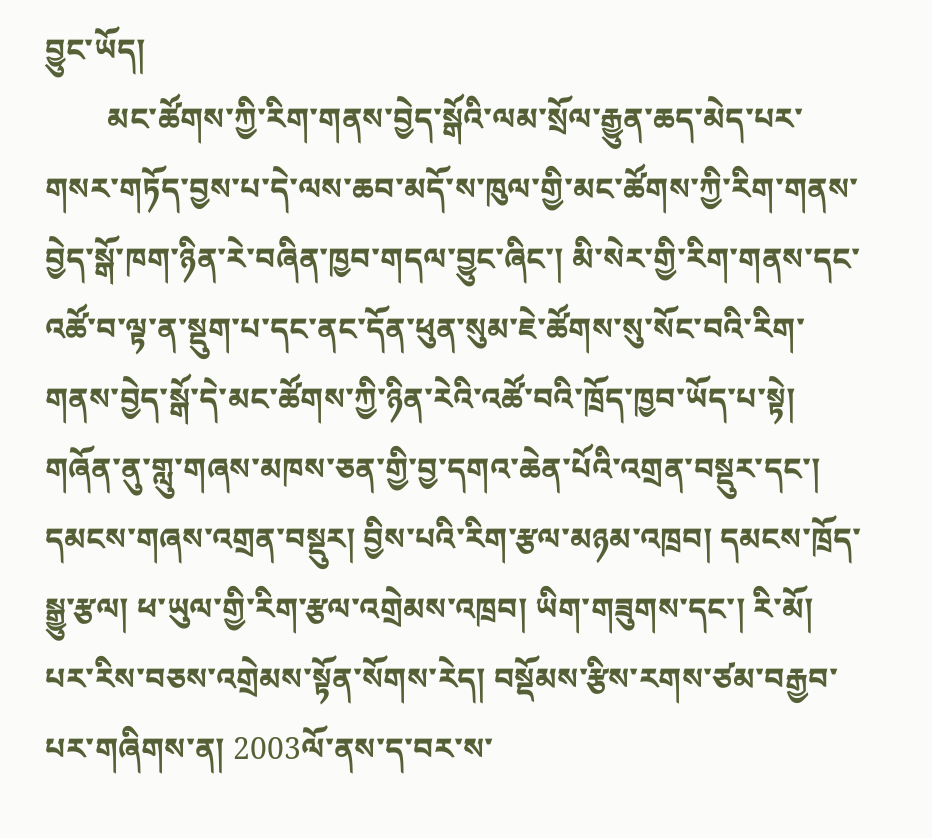བྱུང་ཡོད།
        མང་ཚོགས་ཀྱི་རིག་གནས་བྱེད་སྒོའི་ལམ་སྲོལ་རྒྱུན་ཆད་མེད་པར་གསར་གཏོད་བྱས་པ་དེ་ལས་ཆབ་མདོ་ས་ཁུལ་གྱི་མང་ཚོགས་ཀྱི་རིག་གནས་བྱེད་སྒོ་ཁག་ཉིན་རེ་བཞིན་ཁྱབ་གདལ་བྱུང་ཞིང་། མི་སེར་གྱི་རིག་གནས་དང་འཚོ་བ་ལྟ་ན་སྡུག་པ་དང་ནང་དོན་ཕུན་སུམ་ཇེ་ཚོགས་སུ་སོང་བའི་རིག་གནས་བྱེད་སྒོ་དེ་མང་ཚོགས་ཀྱི་ཉིན་རེའི་འཚོ་བའི་ཁྲོད་ཁྱབ་ཡོད་པ་སྟེ། གཞོན་ནུ་གླུ་གཞས་མཁས་ཅན་གྱི་བྱ་དགའ་ཆེན་པོའི་འགྲན་བསྡུར་དང་། དམངས་གཞས་འགྲན་བསྡུར། བྱིས་པའི་རིག་རྩལ་མཉམ་འཁྲབ། དམངས་ཁྲོད་སྒྱུ་རྩལ། ཕ་ཡུལ་གྱི་རིག་རྩལ་འགྲེམས་འཁྲབ། ཡིག་གཟུགས་དང་། རི་མོ། པར་རིས་བཅས་འགྲེམས་སྟོན་སོགས་རེད། བསྡོམས་རྩིས་རགས་ཙམ་བརྒྱབ་པར་གཞིགས་ན། 2003ལོ་ནས་ད་བར་ས་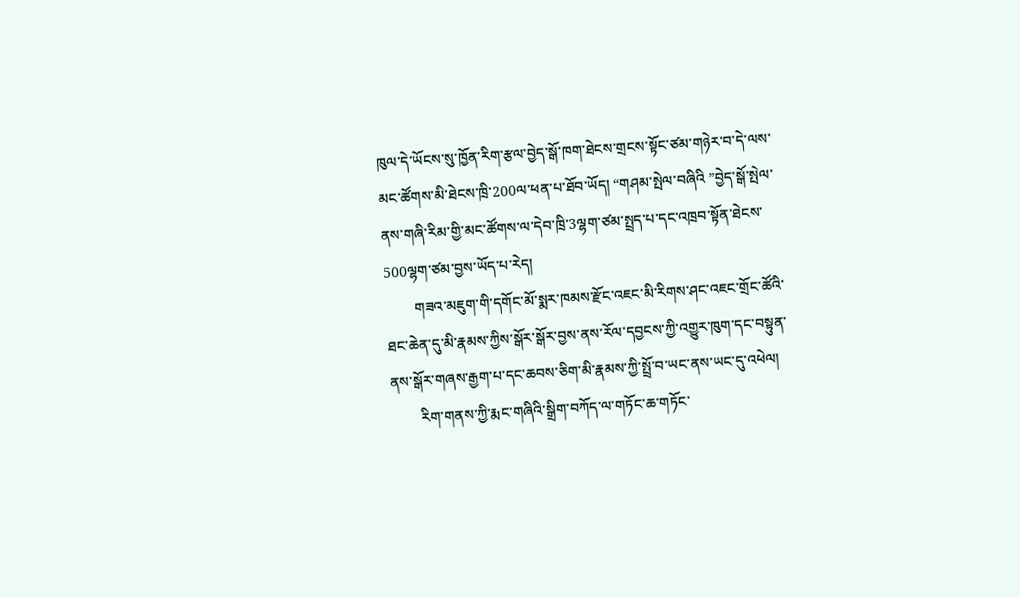ཁུལ་དེ་ཡོངས་སུ་ཁྱོན་རིག་རྩལ་བྱེད་སྒོ་ཁག་ཐེངས་གྲངས་སྟོང་ཙམ་གཉེར་བ་དེ་ལས་མང་ཚོགས་མི་ཐེངས་ཁྲི་200ལ་ཕན་པ་ཐོབ་ཡོད། “གཤམ་སྤེལ་བཞིའི ”བྱེད་སྒོ་སྤེལ་ནས་གཞི་རིམ་གྱི་མང་ཚོགས་ལ་དེབ་ཁྲི་3ལྷག་ཙམ་སྤྲད་པ་དང་འཁྲབ་སྟོན་ཐེངས་500ལྷག་ཙམ་བྱས་ཡོད་པ་རེད།
        གཟའ་མཇུག་གི་དགོང་མོ་སྨར་ཁམས་རྫོང་འཇང་མི་རིགས་ཤང་འཇང་གྲོང་ཚོའི་ཐང་ཆེན་དུ་མི་རྣམས་ཀྱིས་སྒོར་སྒོར་བྱས་ནས་རོལ་དབྱངས་ཀྱི་འགྱུར་ཁུག་དང་བསྟུན་ནས་སྒོར་གཞས་རྒྱག་པ་དང་ཆབས་ཅིག་མི་རྣམས་ཀྱི་སྤྲོ་བ་ཡང་ནས་ཡང་དུ་འཕེལ།
        རིག་གནས་ཀྱི་རྨང་གཞིའི་སྒྲིག་བཀོད་ལ་གཏོང་ཆ་གཏོང་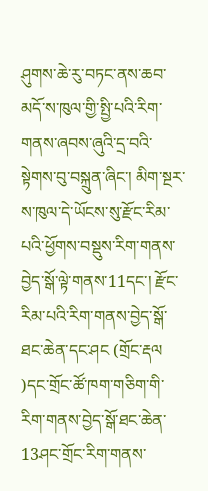ཤུགས་ཆེ་རུ་བཏང་ནས་ཆབ་མདོ་ས་ཁུལ་གྱི་སྤྱི་པའི་རིག་གནས་ཞབས་ཞུའི་དྲ་བའི་སྟེགས་བུ་བསྐྲུན་ཞིང་། མིག་སྔར་ས་ཁུལ་དེ་ཡོངས་སུ་རྫོང་རིམ་པའི་ཕྱོགས་བསྡུས་རིག་གནས་བྱེད་སྒོ་ལྟེ་གནས་11དང་། རྫོང་རིམ་པའི་རིག་གནས་བྱེད་སྒོ་ཐང་ཆེན་དང་ཤང (གྲོང་རྡལ )དང་གྲོང་ཚོ་ཁག་གཅིག་གི་རིག་གནས་བྱེད་སྒོ་ཐང་ཆེན་13ཤང་གྲོང་རིག་གནས་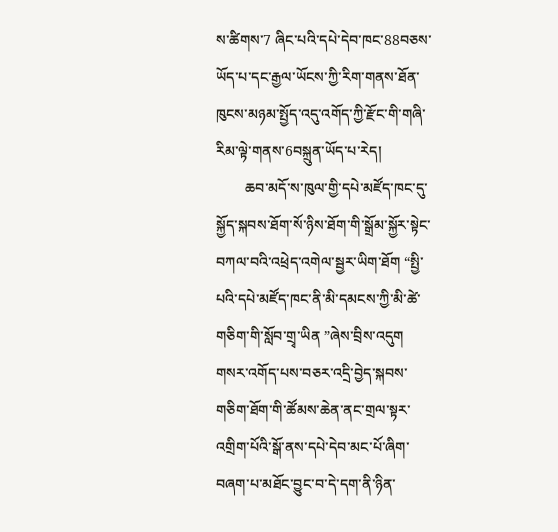ས་ཚིགས་7 ཞིང་པའི་དཔེ་དེབ་ཁང་88བཅས་ཡོད་པ་དང་རྒྱལ་ཡོངས་ཀྱི་རིག་གནས་ཐོན་ཁུངས་མཉམ་སྤྱོད་འདུ་འགོད་ཀྱི་རྫོང་གི་གཞི་རིམ་ལྟེ་གནས་6བསྐྲུན་ཡོད་པ་རེད།
        ཆབ་མདོ་ས་ཁུལ་གྱི་དཔེ་མཛོད་ཁང་དུ་སྐྱོད་སྐབས་ཐོག་སོ་ཉིས་ཐོག་གི་སྒྲོམ་སྐྱོར་སྟེང་བཀལ་བའི་འཕྲེད་འགེལ་སྦྱར་ཡིག་ཐོག “སྤྱི་པའི་དཔེ་མཛོད་ཁང་ནི་མི་དམངས་ཀྱི་མི་ཚེ་གཅིག་གི་སློབ་གྲྭ་ཡིན ”ཞེས་བྲིས་འདུག གསར་འགོད་པས་བཅར་འདྲི་བྱེད་སྐབས་གཅིག་ཐོག་གི་ཚོམས་ཆེན་ནང་གྲལ་སྟར་འགྲིག་པོའི་སྒོ་ནས་དཔེ་དེབ་མང་པོ་ཞིག་བཞག་པ་མཐོང་བྱུང་བ་དེ་དག་ནི་ཉིན་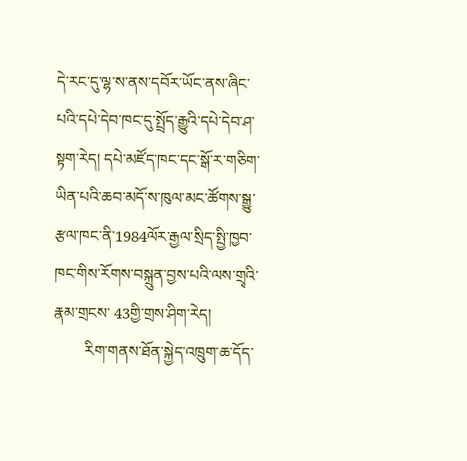དེ་རང་དུ་ལྷ་ས་ནས་དབོར་ཡོང་ནས་ཞིང་པའི་དཔེ་དེབ་ཁང་དུ་སྤྲོད་རྒྱུའི་དཔེ་དེབ་ཤ་སྟག་རེད། དཔེ་མཛོད་ཁང་དང་སྒོ་ར་གཅིག་ཡིན་པའི་ཆབ་མདོ་ས་ཁུལ་མང་ཚོགས་སྒྱུ་རྩལ་ཁང་ནི་1984ལོར་རྒྱལ་སྲིད་སྤྱི་ཁྱབ་ཁང་གིས་རོགས་བསྐྲུན་བྱས་པའི་ལས་གྲྭའི་རྣམ་གྲངས་ 43གྱི་གྲས་ཤིག་རེད།
        རིག་གནས་ཐོན་སྐྱེད་འཁྲུག་ཆ་དོད་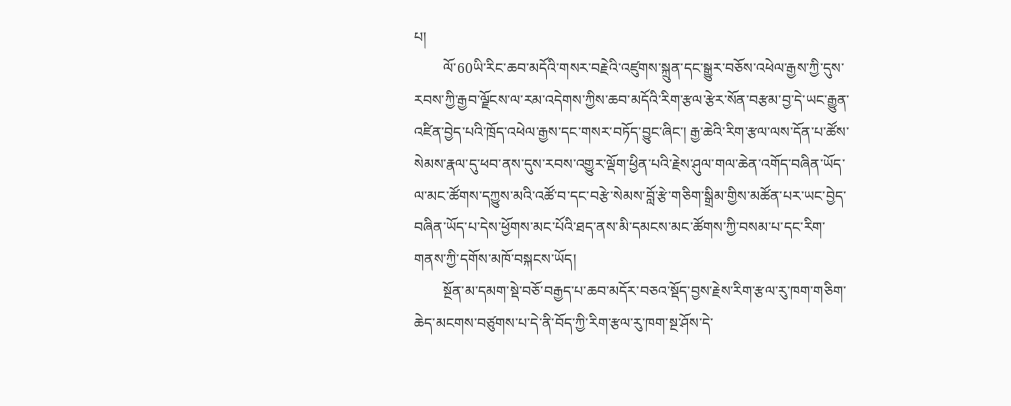པ།
        ལོ་60ཡི་རིང་ཆབ་མདོའི་གསར་བརྗེའི་འཛུགས་སྐྲུན་དང་སྒྱུར་བཅོས་འཕེལ་རྒྱས་ཀྱི་དུས་རབས་ཀྱི་རྒྱབ་ལྗོངས་ལ་རམ་འདེགས་ཀྱིས་ཆབ་མདོའི་རིག་རྩལ་རྩེར་སོན་བརྩམ་བྱ་དེ་ཡང་རྒྱུན་འཛིན་བྱེད་པའི་ཁྲོད་འཕེལ་རྒྱས་དང་གསར་བཏོད་བྱུང་ཞིང་། རྒྱ་ཆེའི་རིག་རྩལ་ལས་དོན་པ་ཚོས་སེམས་རྣལ་དུ་ཕབ་ནས་དུས་རབས་འགྱུར་ལྡོག་ཕྱིན་པའི་རྗེས་ཤུལ་གལ་ཆེན་འགོད་བཞིན་ཡོད་ལ་མང་ཚོགས་དཀྱུས་མའི་འཚོ་བ་དང་བརྩེ་སེམས་བློ་རྩེ་གཅིག་སྒྲིམ་གྱིས་མཚོན་པར་ཡང་བྱེད་བཞིན་ཡོད་པ་དེས་ཕྱོགས་མང་པོའི་ཐད་ནས་མི་དམངས་མང་ཚོགས་ཀྱི་བསམ་པ་དང་རིག་གནས་ཀྱི་དགོས་མཁོ་བསྐངས་ཡོད།
        སྔོན་མ་དམག་སྡེ་བཅོ་བརྒྱད་པ་ཆབ་མདོར་བཅའ་སྡོད་བྱས་རྗེས་རིག་རྩལ་རུ་ཁག་གཅིག་ཆེད་མངགས་བཙུགས་པ་དེ་ནི་བོད་ཀྱི་རིག་རྩལ་རུ་ཁག་སྔ་ཤོས་དེ་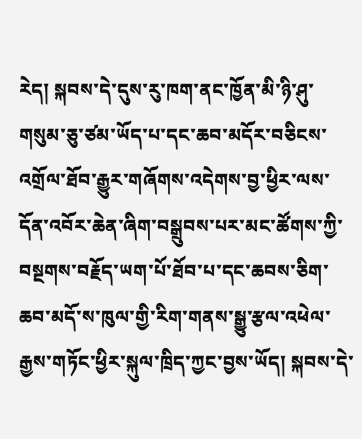རེད། སྐབས་དེ་དུས་རུ་ཁག་ནང་ཁྱོན་མི་ཉི་ཤུ་གསུམ་ཅུ་ཙམ་ཡོད་པ་དང་ཆབ་མདོར་བཅིངས་འགྲོལ་ཐོབ་རྒྱུར་གཞོགས་འདེགས་བྱ་ཕྱིར་ལས་དོན་འབོར་ཆེན་ཞིག་བསྒྲུབས་པར་མང་ཚོགས་ཀྱི་བསྔགས་བརྗོད་ཡག་པོ་ཐོབ་པ་དང་ཆབས་ཅིག་ཆབ་མདོ་ས་ཁུལ་གྱི་རིག་གནས་སྒྱུ་རྩལ་འཕེལ་རྒྱས་གཏོང་ཕྱིར་སྐུལ་ཁྲིད་ཀྱང་བྱས་ཡོད། སྐབས་དེ་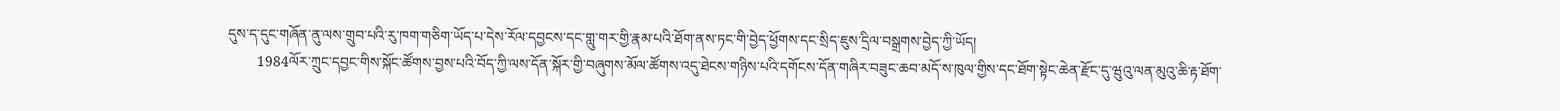དུས་ད་དུང་གཞོན་ནུ་ལས་གྲུབ་པའི་རུ་ཁག་གཅིག་ཡོད་པ་དེས་རོལ་དབྱངས་དང་གླུ་གར་གྱི་རྣམ་པའི་ཐོག་ནས་ཏང་གི་བྱེད་ཕྱོགས་དང་སྲིད་ཇུས་དྲིལ་བསྒྲགས་བྱེད་ཀྱི་ཡོད།
        1984ལོར་ཀྲུང་དབྱང་གིས་སྐོང་ཚོགས་བྱས་པའི་བོད་ཀྱི་ལས་དོན་སྐོར་གྱི་བཞུགས་མོལ་ཚོགས་འདུ་ཐེངས་གཉིས་པའི་དགོངས་དོན་གཞིར་བཟུང་ཆབ་མདོ་ས་ཁུལ་གྱིས་དང་ཐོག་སྟེང་ཆེན་རྫོང་དུ་ཝུའུ་ལན་མུའུ་ཆི་རྟ་ཐོག་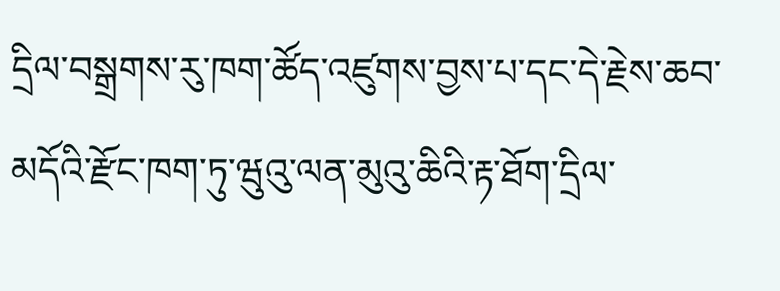དྲིལ་བསྒྲགས་རུ་ཁག་ཚོད་འཛུགས་བྱས་པ་དང་དེ་རྗེས་ཆབ་མདོའི་རྫོང་ཁག་ཏུ་ཝུའུ་ལན་མུའུ་ཆིའི་རྟ་ཐོག་དྲིལ་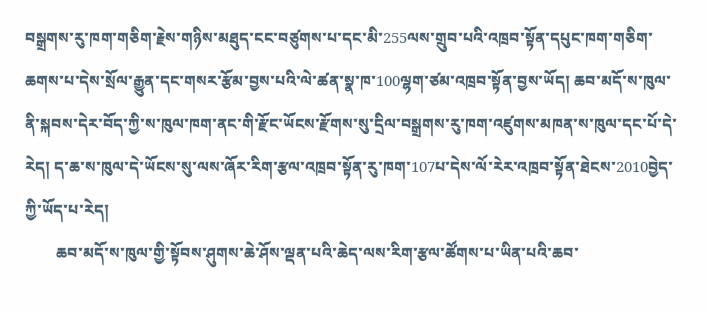བསྒྲགས་རུ་ཁག་གཅིག་རྗེས་གཉིས་མཐུད་ངང་བཙུགས་པ་དང་མི་255ལས་གྲུབ་པའི་འཁྲབ་སྟོན་དཔུང་ཁག་གཅིག་ཆགས་པ་དེས་སྲོལ་རྒྱུན་དང་གསར་རྩོམ་བྱས་པའི་ལེ་ཚན་སྣ་ཁ་100ལྷག་ཙམ་འཁྲབ་སྟོན་བྱས་ཡོད། ཆབ་མདོ་ས་ཁུལ་ནི་སྐབས་དེར་བོད་ཀྱི་ས་ཁུལ་ཁག་ནང་གི་རྫོང་ཡོངས་རྫོགས་སུ་དྲིལ་བསྒྲགས་རུ་ཁག་འཛུགས་མཁན་ས་ཁུལ་དང་པོ་དེ་རེད། ད་ཆ་ས་ཁུལ་དེ་ཡོངས་སུ་ལས་ཞོར་རིག་རྩལ་འཁྲབ་སྟོན་རུ་ཁག་107པ་དེས་ལོ་རེར་འཁྲབ་སྟོན་ཐེངས་2010བྱེད་ཀྱི་ཡོད་པ་རེད།
        ཆབ་མདོ་ས་ཁུལ་གྱི་སྟོབས་ཤུགས་ཆེ་ཤོས་ལྡན་པའི་ཆེད་ལས་རིག་རྩལ་ཚོགས་པ་ཡིན་པའི་ཆབ་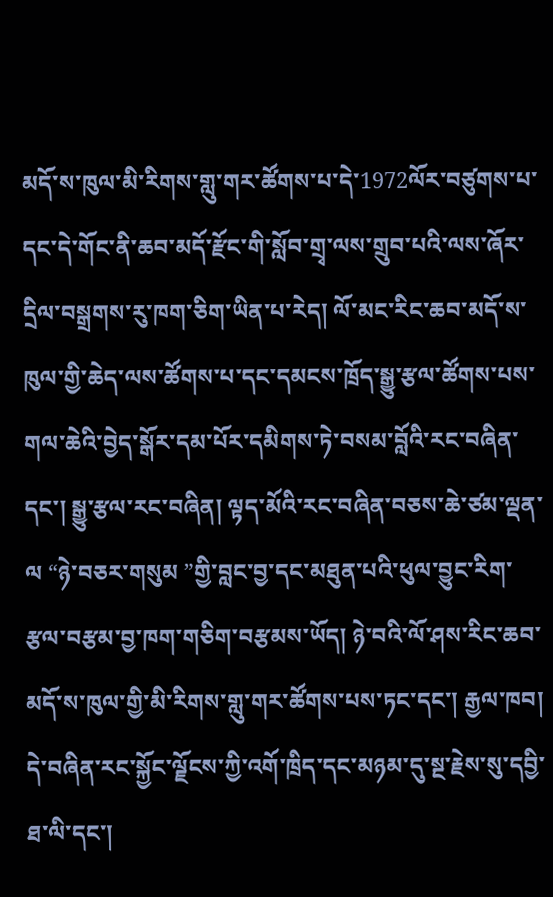མདོ་ས་ཁུལ་མི་རིགས་གླུ་གར་ཚོགས་པ་དེ་1972ལོར་བཙུགས་པ་དང་དེ་གོང་ནི་ཆབ་མདོ་རྫོང་གི་སློབ་གྲྭ་ལས་གྲུབ་པའི་ལས་ཞོར་དྲིལ་བསྒྲགས་རུ་ཁག་ཅིག་ཡིན་པ་རེད། ལོ་མང་རིང་ཆབ་མདོ་ས་ཁུལ་གྱི་ཆེད་ལས་ཚོགས་པ་དང་དམངས་ཁྲོད་སྒྱུ་རྩལ་ཚོགས་པས་གལ་ཆེའི་བྱེད་སྒོར་དམ་པོར་དམིགས་ཏེ་བསམ་བློའི་རང་བཞིན་དང་། སྒྱུ་རྩལ་རང་བཞིན། ལྟད་མོའི་རང་བཞིན་བཅས་ཆེ་ཙམ་ལྡན་ལ “ཉེ་བཅར་གསུམ ”གྱི་བླང་བྱ་དང་མཐུན་པའི་ཕུལ་བྱུང་རིག་རྩལ་བརྩམ་བྱ་ཁག་གཅིག་བརྩམས་ཡོད། ཉེ་བའི་ལོ་ཤས་རིང་ཆབ་མདོ་ས་ཁུལ་གྱི་མི་རིགས་གླུ་གར་ཚོགས་པས་ཏང་དང་། རྒྱལ་ཁབ། དེ་བཞིན་རང་སྐྱོང་ལྗོངས་ཀྱི་འགོ་ཁྲིད་དང་མཉམ་དུ་སྔ་རྗེས་སུ་དབྱི་ཐ་ལི་དང་།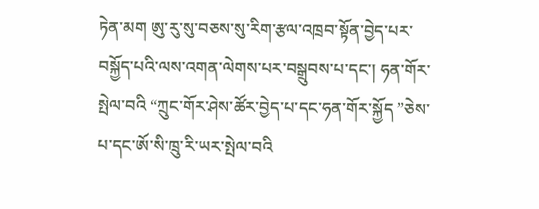ཏེན་མག ཨུ་རུ་སུ་བཅས་སུ་རིག་རྩལ་འཁྲབ་སྟོན་བྱེད་པར་བསྐྱོད་པའི་ལས་འགན་ལེགས་པར་བསྒྲུབས་པ་དང་། ཧན་གོར་སྤེལ་བའི “ཀྲུང་གོར་ཤེས་ཚོར་བྱེད་པ་དང་ཧན་གོར་སྐྱོད ”ཅེས་པ་དང་ཨོ་སི་ཁྲུ་རི་ཡར་སྤེལ་བའི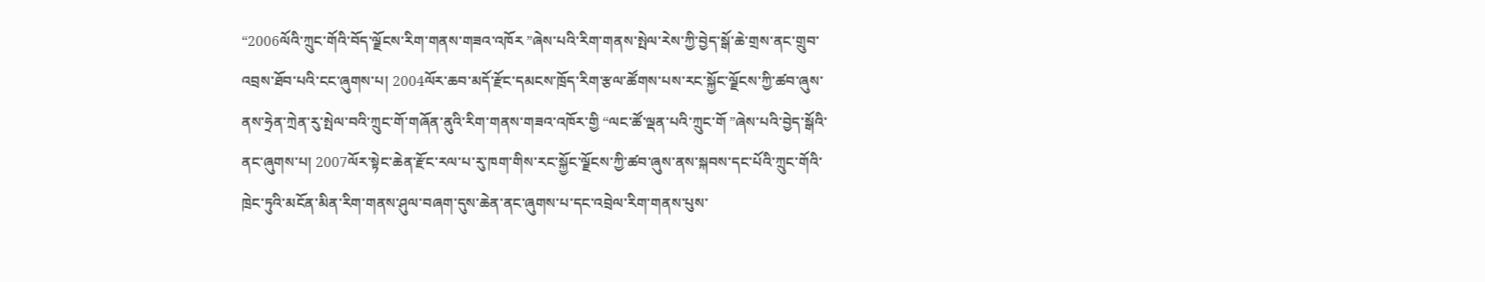“2006ལོའི་ཀྲུང་གོའི་བོད་ལྗོངས་རིག་གནས་གཟའ་འཁོར ”ཞེས་པའི་རིག་གནས་སྤེལ་རེས་ཀྱི་བྱེད་སྒོ་ཆེ་གྲས་ནང་གྲུབ་འབྲས་ཐོབ་པའི་ངང་ཞུགས་པ། 2004ལོར་ཆབ་མདོ་རྫོང་དམངས་ཁྲོད་རིག་རྩལ་ཚོགས་པས་རང་སྐྱོང་ལྗོངས་ཀྱི་ཚབ་ཞུས་ནས་ཧྲེན་ཀྲེན་རུ་སྤེལ་བའི་ཀྲུང་གོ་གཞོན་ནུའི་རིག་གནས་གཟའ་འཁོར་གྱི “ལང་ཚོ་ལྡན་པའི་ཀྲུང་གོ ”ཞེས་པའི་བྱེད་སྒོའི་ནང་ཞུགས་པ། 2007ལོར་སྟེང་ཆེན་རྫོང་རལ་པ་རུ་ཁག་གིས་རང་སྐྱོང་ལྗོངས་ཀྱི་ཚབ་ཞུས་ནས་སྐབས་དང་པོའི་ཀྲུང་གོའི་ཁྲེང་ཏུའི་མངོན་མིན་རིག་གནས་ཤུལ་བཞག་དུས་ཆེན་ནང་ཞུགས་པ་དང་འབྲེལ་རིག་གནས་པུས་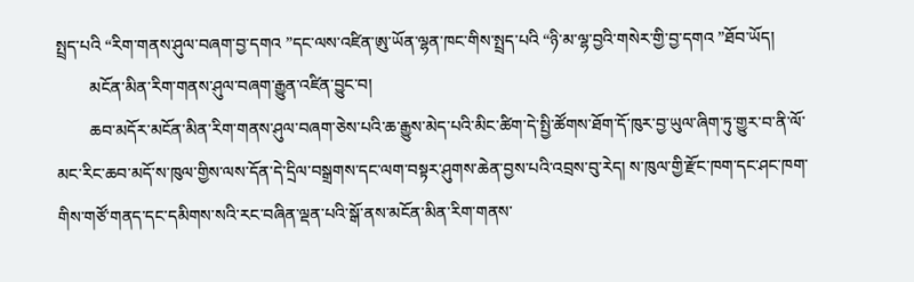སྤྲད་པའི “རིག་གནས་ཤུལ་བཞག་བྱ་དགའ ”དང་ལས་འཛིན་ཨུ་ཡོན་ལྷན་ཁང་གིས་སྤྲད་པའི “ཉི་མ་ལྷ་བྱའི་གསེར་གྱི་བྱ་དགའ ”ཐོབ་ཡོད།
        མངོན་མིན་རིག་གནས་ཤུལ་བཞག་རྒྱུན་འཛིན་བྱུང་བ།
        ཆབ་མདོར་མངོན་མིན་རིག་གནས་ཤུལ་བཞག་ཅེས་པའི་ཆ་རྒྱུས་མེད་པའི་མིང་ཚིག་དེ་སྤྱི་ཚོགས་ཐོག་དོ་ཁུར་བྱ་ཡུལ་ཞིག་ཏུ་གྱུར་བ་ནི་ལོ་མང་རིང་ཆབ་མདོ་ས་ཁུལ་གྱིས་ལས་དོན་དེ་དྲིལ་བསྒྲགས་དང་ལག་བསྟར་ཤུགས་ཆེན་བྱས་པའི་འབྲས་བུ་རེད། ས་ཁུལ་གྱི་རྫོང་ཁག་དང་ཤང་ཁག་གིས་གཙོ་གནད་དང་དམིགས་སའི་རང་བཞིན་ལྡན་པའི་སྒོ་ནས་མངོན་མིན་རིག་གནས་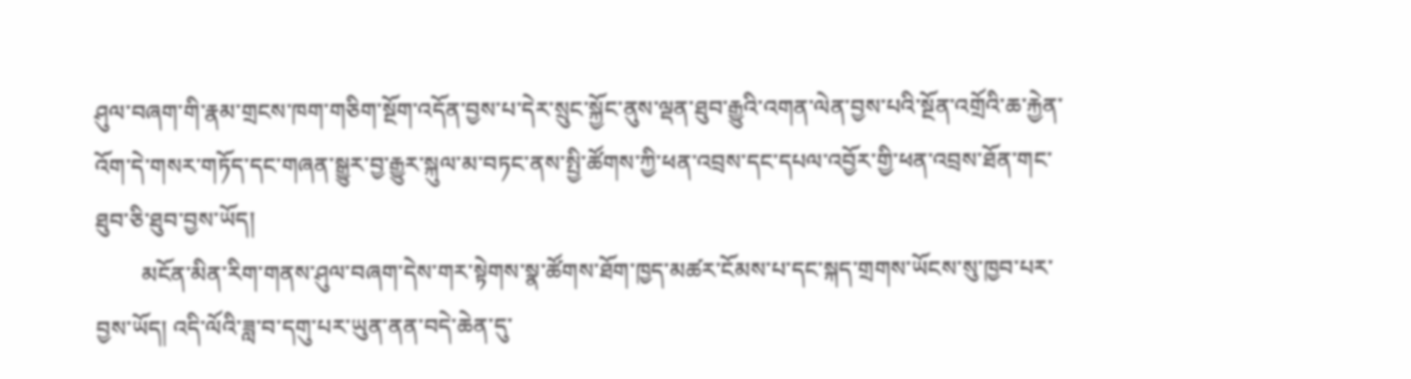ཤུལ་བཞག་གི་རྣམ་གྲངས་ཁག་གཅིག་སྔོག་འདོན་བྱས་པ་དེར་སྲུང་སྐྱོང་ནུས་ལྡན་ཐུབ་རྒྱུའི་འགན་ལེན་བྱས་པའི་སྔོན་འགྲོའི་ཆ་རྐྱེན་འོག་དེ་གསར་གཏོད་དང་གཞན་སྒྱུར་བྱ་རྒྱུར་སྐུལ་མ་བཏང་ནས་སྤྱི་ཚོགས་ཀྱི་ཕན་འབྲས་དང་དཔལ་འབྱོར་གྱི་ཕན་འབྲས་ཐོན་གང་ཐུབ་ཅི་ཐུབ་བྱས་ཡོད།
        མངོན་མིན་རིག་གནས་ཤུལ་བཞག་དེས་གར་སྟེགས་སྣ་ཚོགས་ཐོག་ཁྱད་མཚར་ངོམས་པ་དང་སྐད་གྲགས་ཡོངས་སུ་ཁྱབ་པར་བྱས་ཡོད། འདི་ལོའི་ཟླ་བ་དགུ་པར་ཡུན་ནན་བདེ་ཆེན་དུ་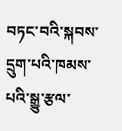བཏང་བའི་སྐབས་དྲུག་པའི་ཁམས་པའི་སྒྱུ་རྩལ་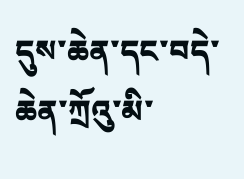དུས་ཆེན་དང་བདེ་ཆེན་ཀྲོའུ་མི་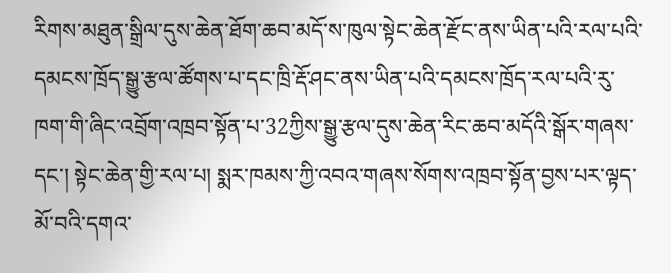རིགས་མཐུན་སྒྲིལ་དུས་ཆེན་ཐོག་ཆབ་མདོ་ས་ཁུལ་སྟེང་ཆེན་རྫོང་ནས་ཡིན་པའི་རལ་པའི་དམངས་ཁྲོད་སྒྱུ་རྩལ་ཚོགས་པ་དང་ཁྲི་རྡོ་ཤང་ནས་ཡིན་པའི་དམངས་ཁྲོད་རལ་པའི་རུ་ཁག་གི་ཞིང་འབྲོག་འཁྲབ་སྟོན་པ་32ཀྱིས་སྒྱུ་རྩལ་དུས་ཆེན་རིང་ཆབ་མདོའི་སྒོར་གཞས་དང་། སྟེང་ཆེན་གྱི་རལ་པ། སྨར་ཁམས་ཀྱི་འབའ་གཞས་སོགས་འཁྲབ་སྟོན་བྱས་པར་ལྟད་མོ་བའི་དགའ་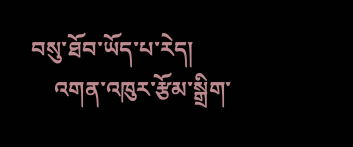བསུ་ཐོབ་ཡོད་པ་རེད།
    འགན་འཁུར་རྩོམ་སྒྲིག་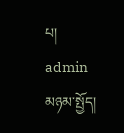པ། admin
མཉམ་སྤྱོད།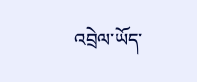འབྲེལ་ཡོད་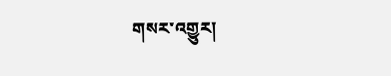གསར་འགྱུར།